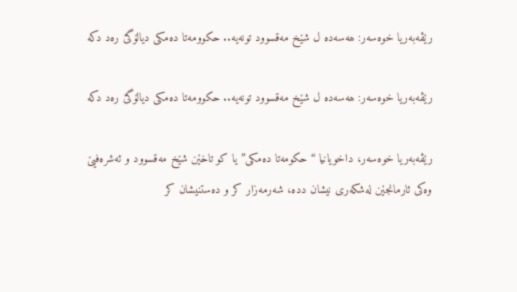رێڤەبەریا خوەسەر: ھەسەدە ل شێخ مەقسوود تونەیە.. حکوومەتا دەمکی دیالۆگێ رەد دکە

رێڤەبەریا خوەسەر: ھەسەدە ل شێخ مەقسوود تونەیە.. حکوومەتا دەمکی دیالۆگێ رەد دکە

رێڤەبەریا خوەسەر، داخویانیا “حکومەتا دەمکی”یا کو تاخێن شێخ مەقسوود و ئەشرەفیێ وەکی ئارمانجێن لەشکەری نیشان ددە، شەرمەزار کر و دەستنیشان کر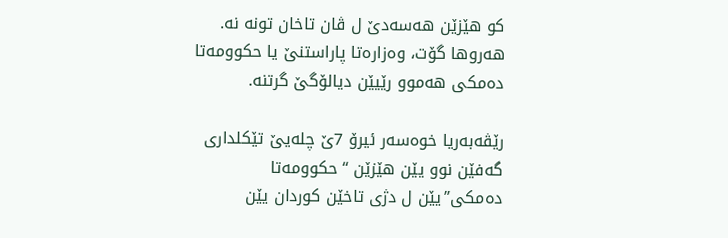کو ھێزێن ھەسەدێ ل ڤان تاخان تونە نە. ھەروھا گۆت، وەزارەتا پاراستنێ یا حکوومەتا دەمکی ھەموو رێیێن دیالۆگێ گرتنە.

رێڤەبەریا خوەسەر ئیرۆ 7ێ چلەیێ تێکلداری گەفێن نوو یێن ھێزێن “حکوومەتا دەمکی”یێن ل دژی تاخێن کوردان یێن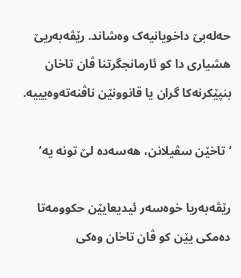حەلەبێ داخویانیەک وەشاند. رێڤەبەریێ ھشیاری دا کو ئارمانجگرتنا ڤان تاخان بنپێکرنەکا گران یا قانوونێن ناڤنەتەوەیییە.

‘تاخێن سڤیلانن، ھەسەدە لێ تونە یە’

رێڤەبەریا خوەسەر ئیدیعایێن حکوومەتا دەمکی یێن کو ڤان تاخان وەکی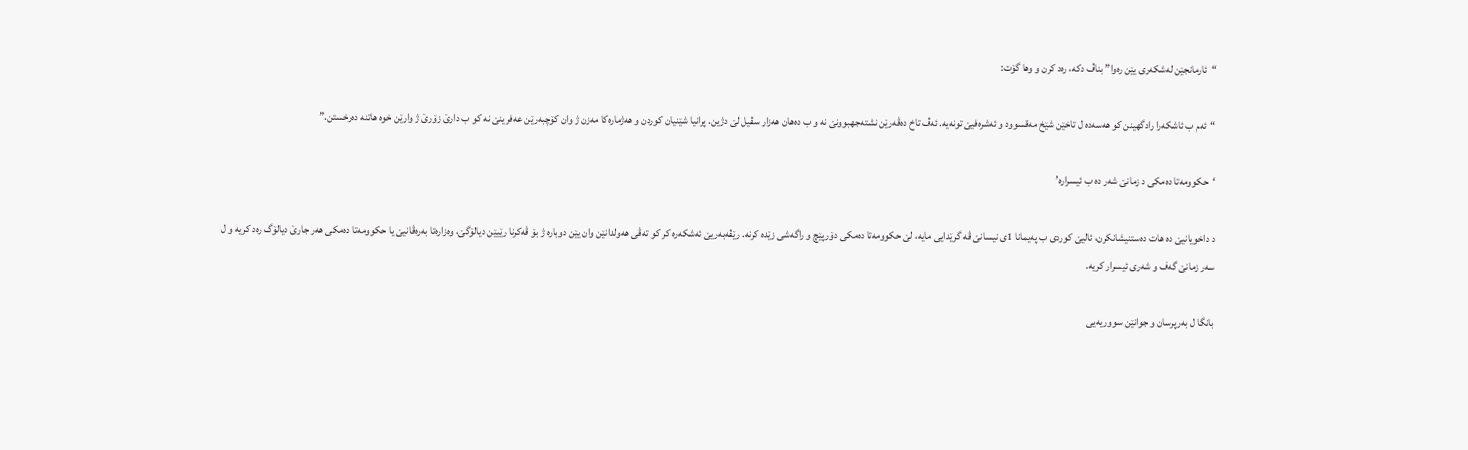“ئارمانجێن لەشکەری یێن رەوا” بناڤ دکە، رەد کرن و وھا گۆت:

“ئەم ب ئاشکەرا رادگھینن کو ھەسەدە ل تاخێن شێخ مەقسوود و ئەشرەفیێ تونەیە. ئەڤ تاخ دەڤەرێن نشتەجھبوونێ نە و ب دەهان هەزار سڤیل لێ دژین. پرانیا شێنیان کوردن و ھەژمارەکا مەزن ژ وان کۆچبەرێن عەفرینێ نە کو ب دارێ زۆرێ ژ وارێن خوە ھاتنە دەرخستن.”

‘حکوومەتا دەمکی د زمانێ شەر دە ب ئیسرارە’

د داخویانیێ دە ھات دەستنیشانکرن، ئالیێ کوردی ب پەیمانا 1ی نیسانێ ڤە گرێدایی مایە، لێ حکوومەتا دەمکی دۆرپێچ و راگەشی زێدە کرنە. رێڤەبەریێ ئەشکەرە کر کو تەڤی ھەولدانێن وان یێن دوبارە ژ بۆ ڤەکرنا رێیێن دیالۆگێ، وەزارەتا بەرەڤانیێ یا حکوومەتا دەمکی ھەر جارێ دیالۆگ رەد کریە و ل سەر زمانێ گەف و شەری ئیسرار کریە.

بانگا ل بەرپرسان و جوانێن سووریەیی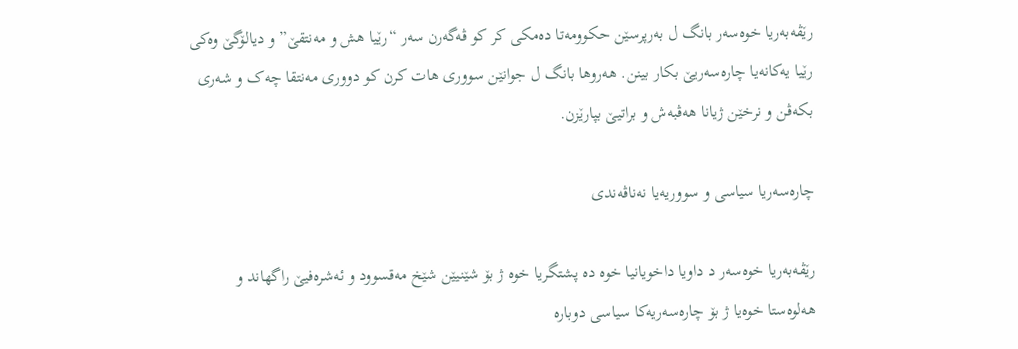رێڤەبەریا خوەسەر بانگ ل بەرپرسێن حکوومەتا دەمکی کر کو ڤەگەرن سەر “رێیا ھش و مەنتقێ” و دیالۆگێ وەکی رێیا یەکانەیا چارەسەریێ بکار بینن. ھەروھا بانگ ل جوانێن سووری ھات کرن کو دووری مەنتقا چەک و شەری بکەڤن و نرخێن ژیانا ھەڤبەش و براتیێ بپارێزن.

چارەسەریا سیاسی و سووریەیا نەناڤەندی

رێڤەبەریا خوەسەر د داویا داخویانیا خوە دە پشتگریا خوە ژ بۆ شێنیێن شێخ مەقسوود و ئەشرەفیێ راگھاند و ھەلوەستا خوەیا ژ بۆ چارەسەریەکا سیاسی دوبارە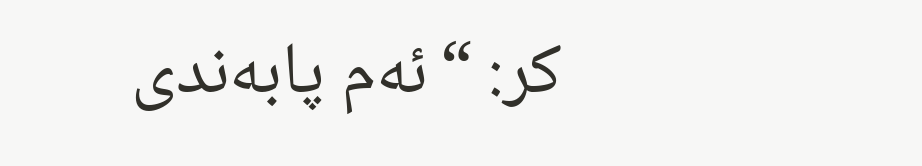کر: “ئەم پابەندی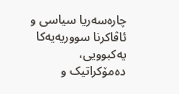چارەسەریا سیاسی و ئاڤاکرنا سووریەیەکا یەکبوویی، دەمۆکراتیک و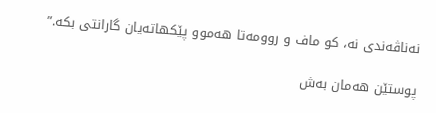نەناڤەندی نە، کو ماف و روومەتا ھەموو پێکھاتەیان گارانتی بکە.”

پوستێن ھەمان بەش